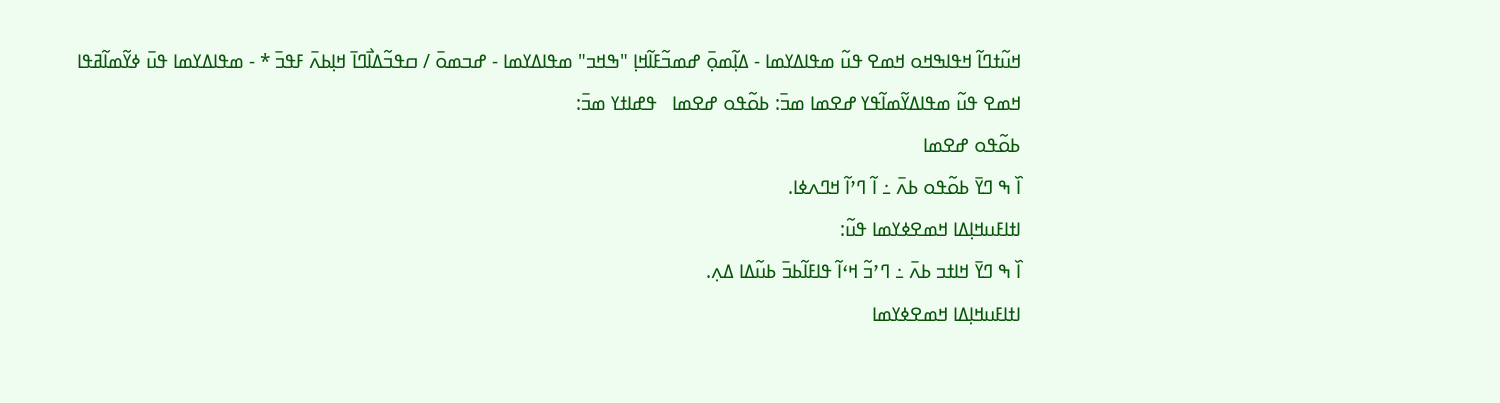ߞߎ߬ߙߣߊ߬ ߞߟߊߒߞߋ ߞߘߐ ߟߎ߬ ߘߟߊߡߌߘߊ - ߡߊ߲߬ߘߋ߲߫ ߝߘߏ߬ߓߊ߬ߞߊ߲ "ߒߞߏ" ߘߟߊߡߌߘߊ - ߝߏߘߋ߫ / ߛߟߏ߬ߡߊ߯ߣߊ߫ ߞߊ߲ߕߍ߫ ߓߟߏ߫ * - ߘߟߊߡߌߘߊ ߟߎ߫ ߦߌ߬ߘߊ߬ߥߟߊ
ߞߘߐ ߟߎ߬ ߘߟߊߡߌ߬ߘߊ߬ߟߌ ߝߐߘߊ ߘߏ߫: ߕߋ߬ߟߋ ߝߐߘߊ   ߟߝߊߙߌ ߘߏ߫:
ߕߋ߬ߟߋ ߝߐߘߊ
ߊ߰ ߒ ߣߌ߫ ߕߋ߬ߟߋ ߕߍ߫ ߸ ߊ߬ ߣߴߊ߬ ߞߣߍߦߊ.
ߊߙߊߓߎߞߊ߲ߡߊ ߞߘߐߦߌߘߊ ߟߎ߬:
ߊ߰ ߒ ߣߌ߫ ߞߊߙߏ ߕߍ߫ ߸ ߣߴߏ߬ ߞߵߊ߬ ߟߊߓߊ߬ߕߏ߫ ߕߎ߬ߡߊ ߡߍ߲.
ߊߙߊߓߎߞߊ߲ߡߊ ߞߘߐߦߌߘߊ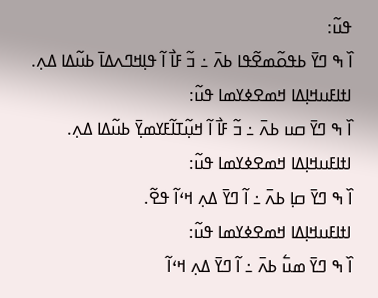ߟߎ߬:
ߊ߰ ߒ ߣߌ߫ ߕߟߋ߬ߘߐ߬ߟߊ ߕߍ߫ ߸ ߏ߬ ߓߊ߯ ߊ߬ ߟߊ߲ߞߣߍߡߊ߫ ߕߎ߬ߡߊ ߡߍ߲.
ߊߙߊߓߎߞߊ߲ߡߊ ߞߘߐߦߌߘߊ ߟߎ߬:
ߊ߰ ߒ ߣߌ߫ ߛߎ ߕߍ߫ ߸ ߏ߬ ߓߊ߯ ߊ߬ ߞߎ߲߬ߠߊ߬ߓߌߘߌ߲߫ ߕߎ߬ߡߊ ߡߍ߲.
ߊߙߊߓߎߞߊ߲ߡߊ ߞߘߐߦߌߘߊ ߟߎ߬:
ߊ߰ ߒ ߣߌ߫ ߛߊ߲ ߕߍ߫ ߸ ߊ߬ ߣߌ߫ ߡߍ߲ ߞߵߊ߬ ߟߐ߬.
ߊߙߊߓߎߞߊ߲ߡߊ ߞߘߐߦߌߘߊ ߟߎ߬:
ߊ߰ ߒ ߣߌ߫ ߘߎ߱ ߕߍ߫ ߸ ߊ߬ ߣߌ߫ ߡߍ߲ ߞߵߊ߬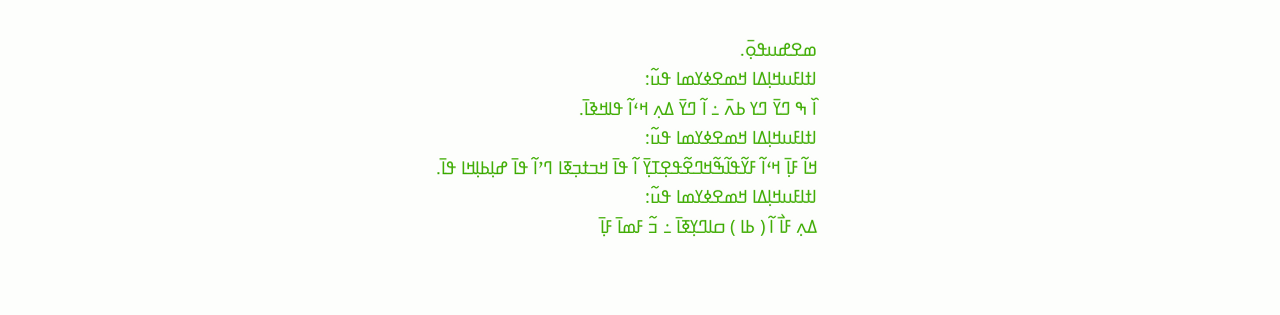ߘߐߝߎߟߋ߲߫.
ߊߙߊߓߎߞߊ߲ߡߊ ߞߘߐߦߌߘߊ ߟߎ߬:
ߊ߰ ߒ ߣߌ߫ ߣߌ ߕߍ߫ ߸ ߊ߬ ߣߌ߫ ߡߍ߲ ߞߵߊ߬ ߟߊߞߢߊ߫.
ߊߙߊߓߎߞߊ߲ߡߊ ߞߘߐߦߌߘߊ ߟߎ߬:
ߞߊ߬ ߓߊ߲߫ ߞߵߊ߬ ߓߌ߬ߟߊ߬ߒ߬ߞߣߐ߬ߟߐ߲ߠߌ߲߫ ߊ߬ ߟߊ߫ ߞߏߙߏ߲ߧߊ ߣߴߊ߬ ߟߊ߫ ߝߊ߲ߕߊ߲ߞߊ ߟߊ߫.
ߊߙߊߓߎߞߊ߲ߡߊ ߞߘߐߦߌߘߊ ߟߎ߬:
ߡߍ߲ ߓߊ߯ ߊ߬ ( ߕߊ ) ߛߊߣߌ߲ߧߊ߫ ߸ ߏ߬ ߓߘߊ߫ ߓߊ߲߫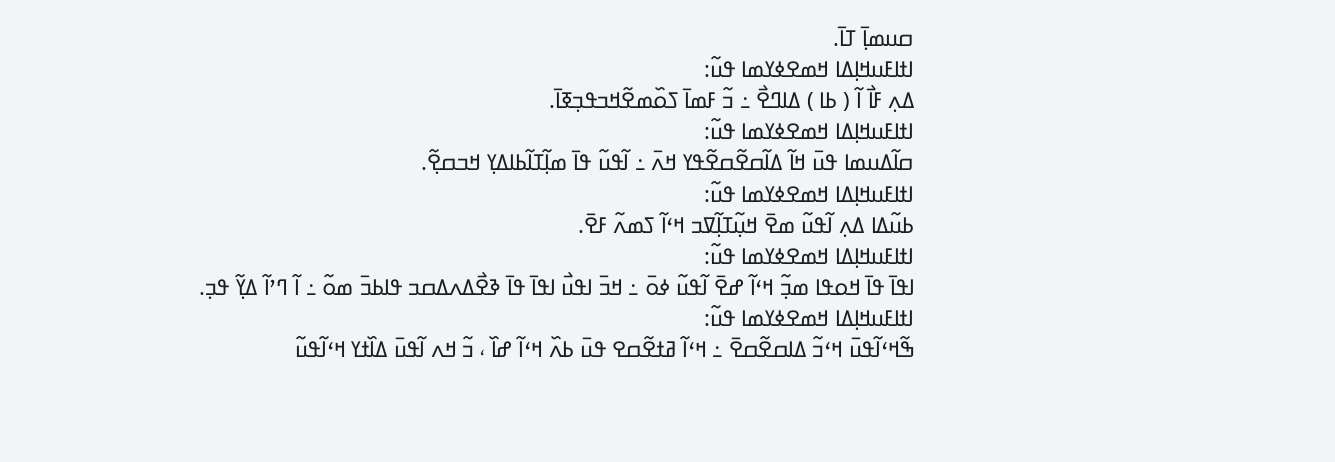ߛߎߘߊ߲߫ ߠߊ߫.
ߊߙߊߓߎߞߊ߲ߡߊ ߞߘߐߦߌߘߊ ߟߎ߬:
ߡߍ߲ ߓߊ߯ ߊ߬ ( ߕߊ ) ߡߊߣߐ߯ ߸ ߏ߬ ߓߘߊ߫ ߖߋ߰ߘߐ߬ߞߏߟߏ߲ߧߊ߫.
ߊߙߊߓߎߞߊ߲ߡߊ ߞߘߐߦߌߘߊ ߟߎ߬:
ߛߊ߬ߡߎߘߊ ߟߎ߫ ߞߊ߬ ߡߊ߬ߛߐ߬ߛߐ߬ߟߌ ߞߍ߫ ߸ ߊ߬ߟߎ߬ ߟߊ߫ ߘߊ߲߬ߠߊ߬ߕߊߡߌ߲ ߞߏߛߐ߲߬.
ߊߙߊߓߎߞߊ߲ߡߊ ߞߘߐߦߌߘߊ ߟߎ߬:
ߕߎ߬ߡߊ ߡߍ߲ ߊ߬ߟߎ߬ ߘߐ߫ ߞߎ߲߬ߠߊ߲߬ߜߏ ߞߵߊ߬ ߖߘߍ߬ ߓߐ߫.
ߊߙߊߓߎߞߊ߲ߡߊ ߞߘߐߦߌߘߊ ߟߎ߬:
ߊߟߊ߫ ߟߊ߫ ߞߋߟߊ ߘߏ߲߬ ߞߵߊ߬ ߝߐ߫ ߊ߬ߟߎ߬ ߦߋ߫ ߸ ߞߏ߫ ߊߟߎ߯ ߊߟߊ߫ ߟߊ߫ ߢߐ߯ߡߍߡߛߏ ߟߊߕߏ߫ ߘߋ߬ ߸ ߊ߬ ߣߴߊ߬ ߡߌ߲߬ ߟߏ߲.
ߊߙߊߓߎߞߊ߲ߡߊ ߞߘߐߦߌߘߊ ߟߎ߬:
ߒ߬ߞߵߊ߬ߟߎ߫ ߞߵߏ߬ ߡߊߛߐ߬ߛߐ߫ ߸ ߞߵߊ߬ ߥߙߐ߬ߛߐ ߟߎ߫ ߕߍ߰ ߞߵߊ߬ ߝߊ߰ ، ߏ߬ ߞߍ ߊ߬ߟߎ߫ ߡߊ߰ߙߌ ߞߵߊ߬ߟߎ߬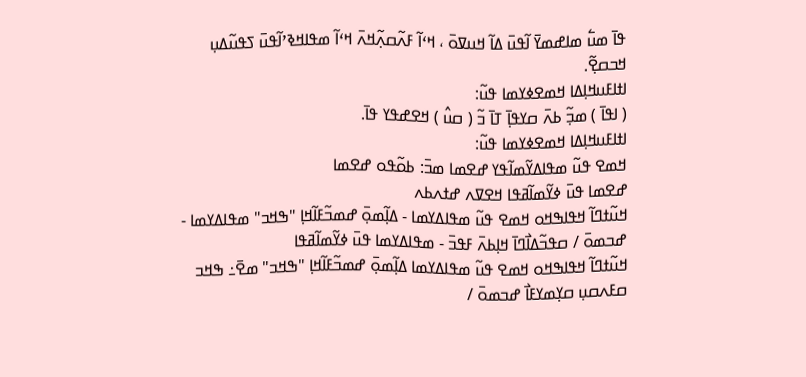ߟߊ߫ ߘߎ߱ ߘߊߝߘߌ߫ ߊ߬ߟߎ߫ ߡߊ߬ ߞߎߜߋ߫ ، ߞߵߊ߬ ߓߍ߬ߛߍ߲߬ߞߍ߫ ߞߵߊ߬ ߘߟߊߞߢߴߊ߬ߟߎ߫ ߖߟߎ߬ߡߎ߲ ߞߏߛߐ߲߬.
ߊߙߊߓߎߞߊ߲ߡߊ ߞߘߐߦߌߘߊ ߟߎ߬:
( ߊߟߊ߫ ) ߘߏ߲߬ ߕߍ߫ ߛߌߟߊ߲߫ ߠߊ߫ ߏ߬ ( ߛߎ߮ ) ߞߐߝߟߌ ߟߊ߫.
ߊߙߊߓߎߞߊ߲ߡߊ ߞߘߐߦߌߘߊ ߟߎ߬:
ߞߘߐ ߟߎ߬ ߘߟߊߡߌ߬ߘߊ߬ߟߌ ߝߐߘߊ ߘߏ߫: ߕߋ߬ߟߋ ߝߐߘߊ
ߝߐߘߊ ߟߎ߫ ߦߌ߬ߘߊ߬ߥߟߊ ߞߐߜߍ ߝߙߍߕߍ
ߞߎ߬ߙߣߊ߬ ߞߟߊߒߞߋ ߞߘߐ ߟߎ߬ ߘߟߊߡߌߘߊ - ߡߊ߲߬ߘߋ߲߫ ߝߘߏ߬ߓߊ߬ߞߊ߲ "ߒߞߏ" ߘߟߊߡߌߘߊ - ߝߏߘߋ߫ / ߛߟߏ߬ߡߊ߯ߣߊ߫ ߞߊ߲ߕߍ߫ ߓߟߏ߫ - ߘߟߊߡߌߘߊ ߟߎ߫ ߦߌ߬ߘߊ߬ߥߟߊ
ߞߎ߬ߙߣߊ߬ ߞߟߊߒߞߋ ߞߘߐ ߟߎ߬ ߘߟߊߡߌߘߊ ߡߊ߲߬ߘߋ߲߫ ߝߘߏ߬ߓߊ߬ߞߊ߲ "ߒߞߏ" ߘߐ߫߸ ߒߞߏ ߛߓߍߛߎ߲ ߛߌ߲ߘߌߓߊ߯ ߝߏߘߋ߫ /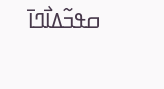ߛߟߏ߬ߡߊ߯ߣߊ߫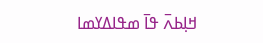ߞߊ߲ߕߍ߫ ߟߊ߫ ߘߟߊߡߌߘߊ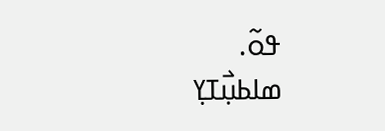ߟߋ߬.
ߘߊߕߎ߲߯ߠߌ߲